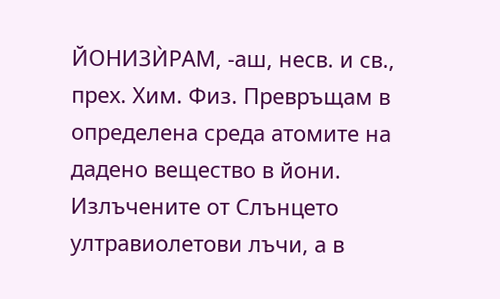ЙОНИЗЍРАМ, -аш, несв. и св., прех. Хим. Физ. Превръщам в определена среда атомите на дадено вещество в йони. Излъчените от Слънцето ултравиолетови лъчи, а в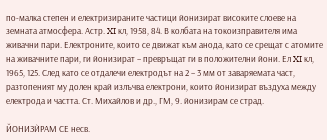по-малка степен и електризираните частици йонизират високите слоеве на земната атмосфера. Астр. XI кл, 1958, 84. В колбата на токоизправителя има живачни пари. Електроните, които се движат към анода, като се срещат с атомите на живачните пари, ги йонизират – превръщат ги в положителни йони. Ел XI кл, 1965, 125. След като се отдалечи електродът на 2 – 3 мм от заваряемата част, разтопеният му долен край излъчва електрони, които йонизират въздуха между електрода и частта. Ст. Михайлов и др., ГМ, 9. йонизирам се страд.

ЙОНИЗЍРАМ СЕ несв.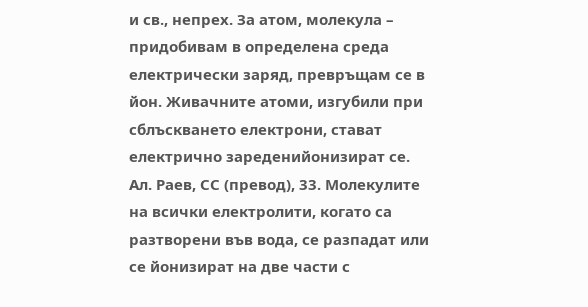и св., непрех. За атом, молекула – придобивам в определена среда електрически заряд, превръщам се в йон. Живачните атоми, изгубили при сблъскването електрони, стават електрично зареденийонизират се. Ал. Раев, СС (превод), 33. Молекулите на всички електролити, когато са разтворени във вода, се разпадат или се йонизират на две части с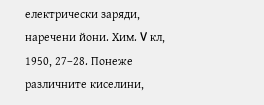електрически заряди, наречени йони. Хим. V кл, 1950, 27–28. Понеже различните киселини,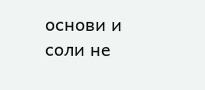основи и соли не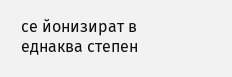се йонизират в еднаква степен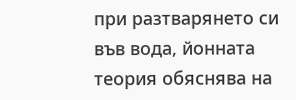при разтварянето си във вода, йонната теория обяснява на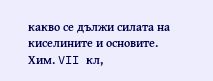какво се дължи силата на киселините и основите. Хим. VII кл,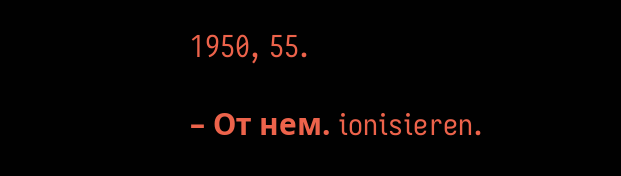1950, 55.

– От нем. ionisieren.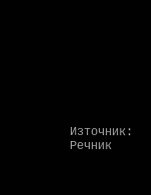Източник: Речник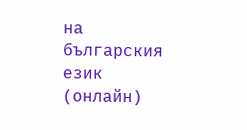на българския език (онлайн)